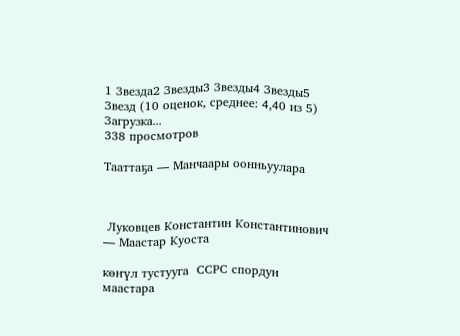1 Звезда2 Звезды3 Звезды4 Звезды5 Звезд (10 оценок, среднее: 4,40 из 5)
Загрузка...
338 просмотров

Тааттаҕа — Манчаары оонньуулара



 Луковцев Константин Константинович  — Маастар Куоста

көҥүл тустууга  ССРС спордун маастара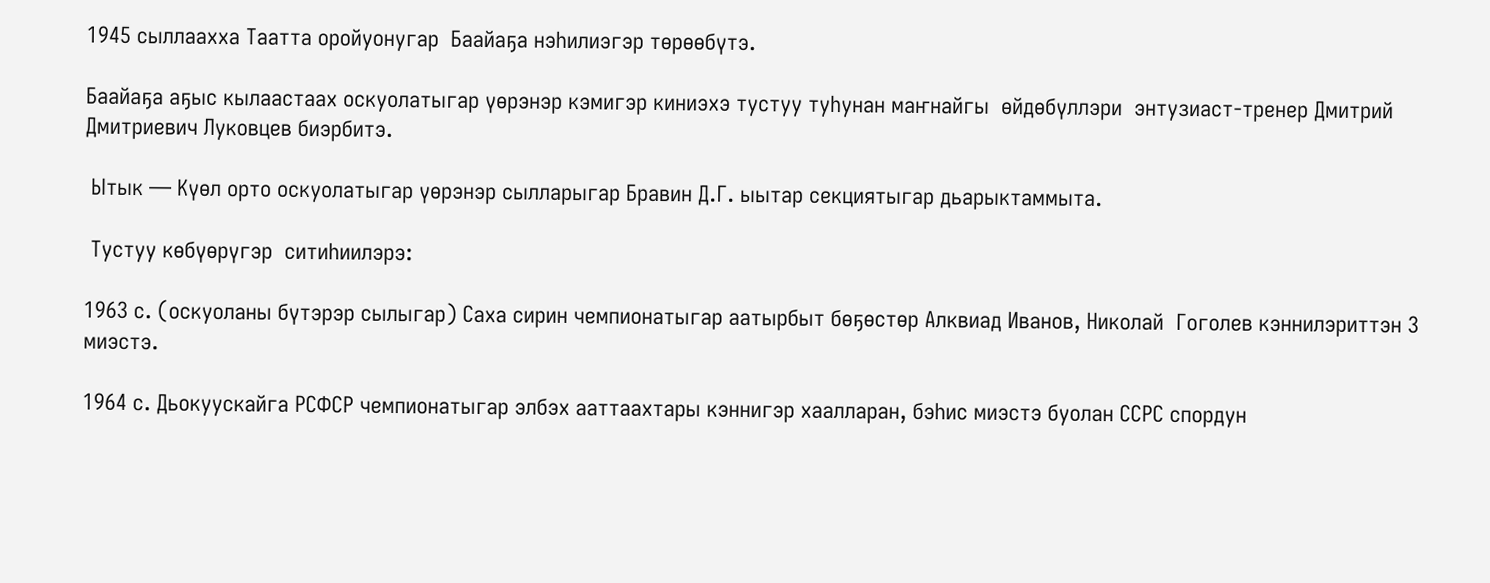1945 сыллаахха Таатта оройуонугар  Баайаҕа нэһилиэгэр төрөөбүтэ.

Баайаҕа аҕыс кылаастаах оскуолатыгар үөрэнэр кэмигэр киниэхэ тустуу туһунан маҥнайгы  өйдөбүллэри  энтузиаст-тренер Дмитрий Дмитриевич Луковцев биэрбитэ.

 Ытык — Күөл орто оскуолатыгар үөрэнэр сылларыгар Бравин Д.Г. ыытар секциятыгар дьарыктаммыта.

 Тустуу көбүөрүгэр  ситиһиилэрэ:

1963 с. (оскуоланы бүтэрэр сылыгар) Саха сирин чемпионатыгар аатырбыт бөҕөстөр Алквиад Иванов, Николай  Гоголев кэннилэриттэн 3 миэстэ.

1964 с. Дьокуускайга РСФСР чемпионатыгар элбэх ааттаахтары кэннигэр хаалларан, бэһис миэстэ буолан ССРС спордун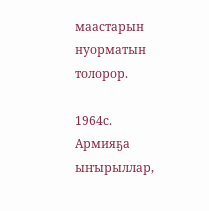маастарын нуорматын толорор.

1964с. Армияҕа ыҥырыллар,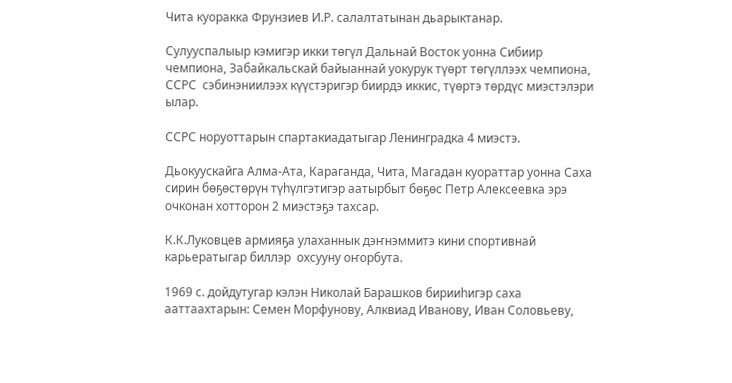Чита куоракка Фрунзиев И.Р. салалтатынан дьарыктанар.

Сулууспалыыр кэмигэр икки төгүл Дальнай Восток уонна Сибиир чемпиона, Забайкальскай байыаннай уокурук түөрт төгүллээх чемпиона, ССРС  сэбинэниилээх күүстэригэр биирдэ иккис, түөртэ төрдүс миэстэлэри ылар.

ССРС норуоттарын спартакиадатыгар Ленинградка 4 миэстэ.

Дьокуускайга Алма-Ата, Караганда, Чита, Магадан куораттар уонна Саха сирин бөҕөстөрүн түһүлгэтигэр аатырбыт бөҕөс Петр Алексеевка эрэ очконан хотторон 2 миэстэҕэ тахсар.

К.К.Луковцев армияҕа улаханнык дэҥнэммитэ кини спортивнай карьератыгар биллэр  охсууну оҥорбута.

1969 с. дойдутугар кэлэн Николай Барашков бирииһигэр саха ааттаахтарын: Семен Морфунову, Алквиад Иванову, Иван Соловьеву,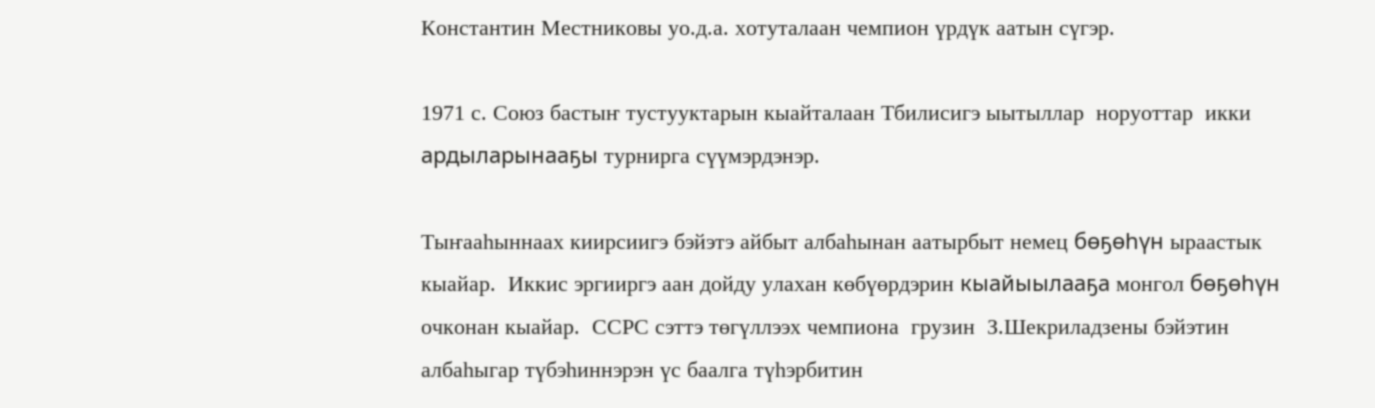Константин Местниковы уо.д.а. хотуталаан чемпион үрдүк аатын сүгэр.

1971 с. Союз бастыҥ тустууктарын кыайталаан Тбилисигэ ыытыллар  норуоттар  икки ардыларынааҕы турнирга сүүмэрдэнэр.

Тыҥааһыннаах киирсиигэ бэйэтэ айбыт албаһынан аатырбыт немец бөҕөһүн ыраастык кыайар.  Иккис эргииргэ аан дойду улахан көбүөрдэрин кыайыылааҕа монгол бөҕөһүн очконан кыайар.  ССРС сэттэ төгүллээх чемпиона  грузин  З.Шекриладзены бэйэтин албаһыгар түбэһиннэрэн үс баалга түһэрбитин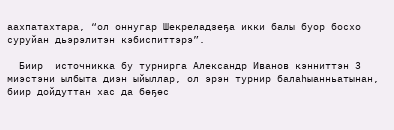аахпатахтара, “ол оннугар Шекреладзеҕа икки балы буор босхо суруйан дьэрэлитэн кэбиспиттэрэ”.

  Биир  источникка бу турнирга Александр Иванов кэнниттэн 3 миэстэни ылбыта диэн ыйыллар, ол эрэн турнир балаһыанньатынан,  биир дойдуттан хас да бөҕөс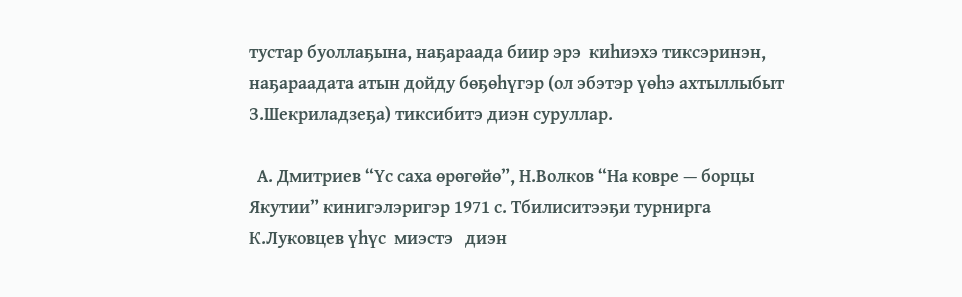тустар буоллаҕына, наҕараада биир эрэ  киһиэхэ тиксэринэн, наҕараадата атын дойду бөҕөһүгэр (ол эбэтэр үөһэ ахтыллыбыт З.Шекриладзеҕа) тиксибитэ диэн суруллар.

  А. Дмитриев “Үс саха өрөгөйө”, Н.Волков “На ковре — борцы Якутии” кинигэлэригэр 1971 с. Тбилиситээҕи турнирга   К.Луковцев үһүс  миэстэ   диэн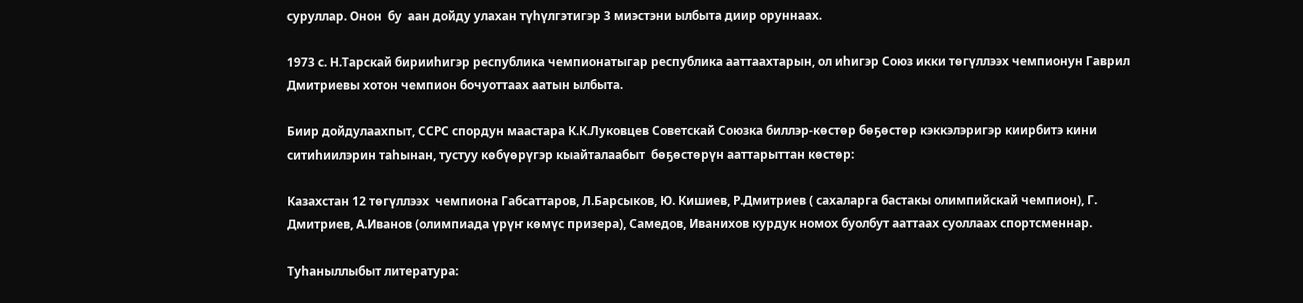суруллар. Онон  бу  аан дойду улахан түһүлгэтигэр 3 миэстэни ылбыта диир оруннаах.

1973 с. Н.Тарскай бирииһигэр республика чемпионатыгар республика ааттаахтарын, ол иһигэр Союз икки төгүллээх чемпионун Гаврил Дмитриевы хотон чемпион бочуоттаах аатын ылбыта.

Биир дойдулаахпыт, ССРС спордун маастара К.К.Луковцев Советскай Союзка биллэр-көстөр бөҕөстөр кэккэлэригэр киирбитэ кини ситиһиилэрин таһынан, тустуу көбүөрүгэр кыайталаабыт  бөҕөстөрүн ааттарыттан көстөр:

Казахстан 12 төгүллээх  чемпиона Габсаттаров, Л.Барсыков, Ю. Кишиев, Р.Дмитриев ( сахаларга бастакы олимпийскай чемпион), Г. Дмитриев, А.Иванов (олимпиада үрүҥ көмүс призера), Самедов, Иванихов курдук номох буолбут ааттаах суоллаах спортсменнар.

Туһаныллыбыт литература: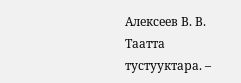Алексеев В. В. Таатта тустууктара. –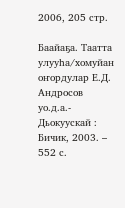2006, 205 стр.

Баайаҕа. Таатта улууһа/хомуйан оҥордулар Е.Д. Андросов уо.д.а.- Дьокуускай : Бичик, 2003. – 552 с.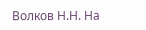Волков Н.Н. На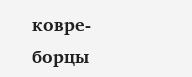ковре-борцы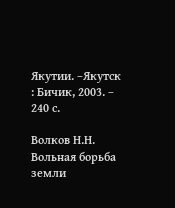Якутии. –Якутск : Бичик, 2003. – 240 с.

Волков Н.Н. Вольная борьба земли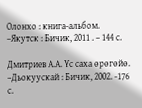Олонхо : книга-альбом. –Якутск : Бичик, 2011 . – 144 с.

Дмитриев А.А. Үс саха өрөгөйө. –Дьокуускай : Бичик, 2002. -176 с.